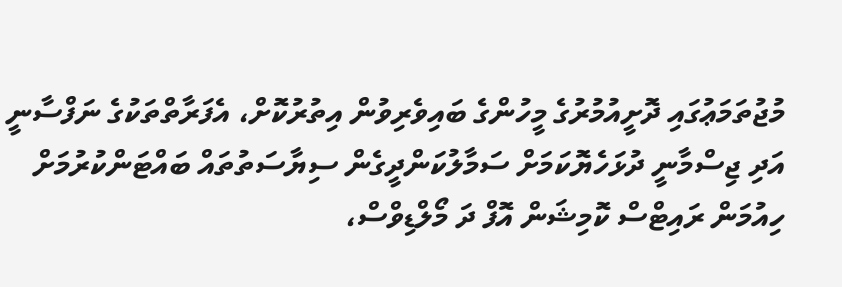މުޖުތަމަޢުގައި ދޮށީއުމުރުގެ މީހުންގެ ބައިވެރިވުން އިތުރުކޮށް، އެފަރާތްތަކުގެ ނަފްސާނީ އަދި ޖިސްމާނީ ދުޅަހެޔޮކަމަށް ސަމާލުކަންދީގެން ސިޔާސަތުތައް ބައްޓަންކުރުމަށް ހިއުމަން ރައިޓްސް ކޮމިޝަން އޮފް ދަ މޯލްޑިވްސް،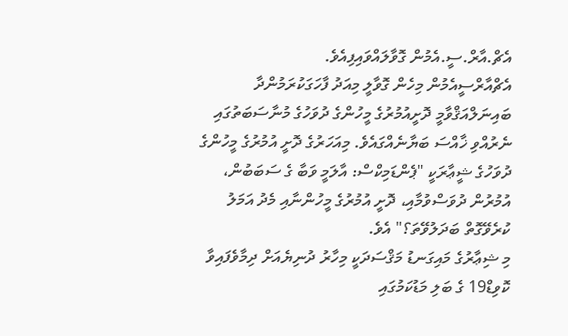އެޗް.އާރް.ސީ.އެމުން ގޮވާލައްވައިފިއެވެ.
އެޗްއާރްސީއެމުން މިހެން ގޮވާލީ މިއަދު ފާހަގަކުރަމުންދާ ބައިނަލްއަޤްވާމީ ދޮށީއުމުރުގެ މީހުންގެ ދުވަހުގެ މުނާސަބަތުގައި ނެރުއްވި ޚާއްސަ ބަޔާނެއްގައެވެ. މިއަހަރުގެ ދޮށީ އުމުރުގެ މީހުންގެ ދުވަހުގެ ޝީޢާރަކީ "ޕެންޑަމިކްސް: އާލަމީ ވަބާ ގެ ސަބަބުން، އުމުރުން ދުވަސްވުމާއި، ދޮށީ އުމުރުގެ މީހުންނާއި މެދު އަމަލު ކުރެވޭގޮތް ބަދަލުވޭތަ؟" އެވެ.
މި ޝިޢާރުގެ މައިގަނޑު މަޤްސަދަކީ މިހާރު ދުނިޔެއަށް ދިމާވެފައިވާ ކޮވިޑް19 ގެ ބަލި މަޑުކަމުގައި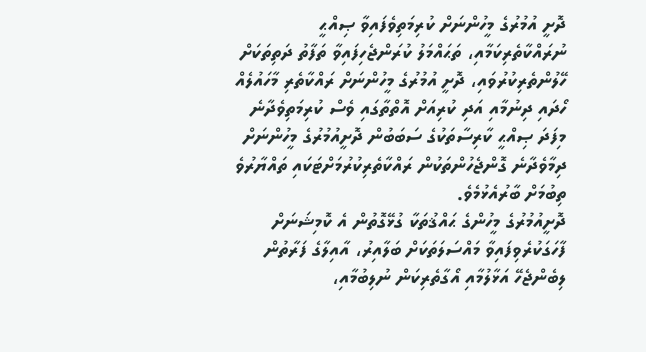ދޮށީ އުމުރުގެ މީހުންނަށް ކުރިމަތިވެފައިވާ ޞިއްޙީ ނުރައްކާތެރިކަމާއި، ތަޙައްމަލު ކުރަންޖެހިފައިވާ ތަފާތު ދަތިތަކަށް ހޭލުންތެރިކުރުވައި، ދޮށީ އުމުރުގެ މީހުންނަށް ރައްކާތެރި މާހައުލެއް ހޯދައި ދިނުމާއި އަދި ކުރިއަށް އޮތްތާގައި ވެސް ކުރިމަތިވެދާނެ މިފަދަ ޞިއްޙީ ކާރިސާތަކުގެ ސަބަބުން ދޮށީއުމުރުގެ މީހުންނަށް ދިމާވެދާނެ ގޮންޖެހުންތަކުން ރައްކާތެރިކުރުމަށްޓަކައި ތައްޔާރުވެ ތިބުމަށް ބާރުއެޅުމެވެ.
ދޮށީއުމުރުގެ މީހުންގެ ޙައްޤުތަކާ ގުޅޭގޮތުން އެ ކޮމިޝަނަށް ފާހަގަކުރެވިފައިވާ މައްސަލަތަކަށް ބަލާއިރު، އާއިލާގެ ފަރާތުން ލިބެންޖެހޭ އަޅާލުމާއި އޯގާތެރިކަން ނުލިބުމާއި،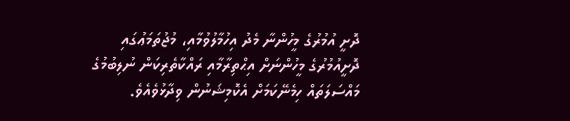ދޮށީ އުމުރުގެ މީހުންނާ މެދު އިހުމާލުވުމާއި، މުޖުތަމަޢުގައި ދޮށީއުމުރުގެ މީހުންނަށް އިޙްތިރާމާއި ރައްކާތެރިކަން ނުލިބުމުގެ މައްސަލަތައް ހިމެނޭކަމަށް އެކޮމިޝަނުން ވިދާޅުވެއެވެ.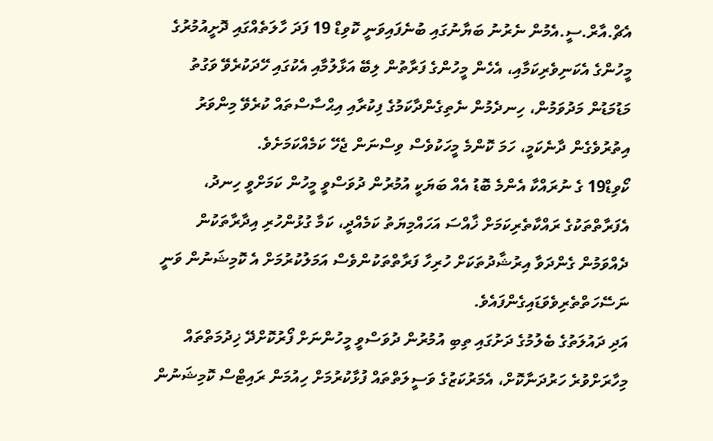އެޗް.އާރް.ސީ.އެމުން ނެރުނު ބަޔާނުގައި ބުނެފައިވަނީ ކޮވިޑް 19 ފަދަ ހާލަތެއްގައި ދޮށީއުމުރުގެ މީހުންގެ އެކަނިވެރިކަމާއި، އެހެން މީހުންގެ ފަރާތުން ލިބޭ އަޅާލުމާއި އެކުގައި ހޭދަކުރެވޭ ވަގުތު މަޑުމަޑުން މަދުވަމުން، ހިނދެމުން ނެތިގެންދާކަމުގެ ފިކުރާއި އިޙްސާސްތައް ކުރެވޭ މިންވަރު އިތުރުވެގެން ދާނެކަމީ، ހަމަ ކޮންމެ މީހަކުވެސް ވިސްނަން ޖެހޭ ކަމެއްކަމަށެވެ.
ކޯވިޑް19 ގެ ނުރައްކާ އެންމެ ބޮޑު އެއް ބަޔަކީ އުމުރުން ދުވަސްވީ މީހުން ކަމަށްވީ ހިނދު، އެފަރާތްތަކުގެ ރައްކާތެރިކަމަށް ޚާއްސަ އަހައްމިޔަތު ކަމެއްދީ، ކަމާ ގުޅުންހުރި އިދާރާތަކުން ދެއްވަމުން ގެންދަވާ އިރުޝާދުތަކަށް ހުރިހާ ފަރާތްތަކުންވެސް އަމަލުކުރުމަށް އެ ކޮމިޝަނުން ވަނީ ނަސޭހަތްތެރިވެވަޑައިގެންފައެވެ.
އަދި ދައުލަތުގެ ބެލުމުގެ ދަށުގައި ތިބި އުމުރުން ދުވަސްވީ މީހުންނަށް ފޯރުކޮށްދޭ ޚިދުމަތްތައް މިހާރަށްވުރެ ހަރުދަނާކޮށް، އެމަރުކަޒުގެ ވަސީލަތްތައް ފުޅާކުރުމަށް ހިއުމަން ރައިޓްސް ކޮމިޝަނުން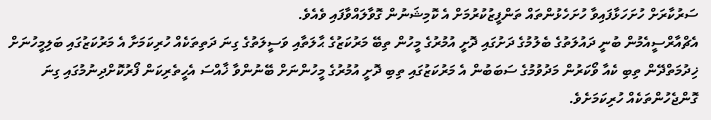ސަރުކާރަށް ހުށަހަޅާފައިވާ ހުށަހެޅުންތައް ތަންފީޒުކުރުމަށް އެ ކޮމިޝަނުން ގޮވާލައްވާފައި ވެއެވެ.
އެޗްއާރްސީއެމުން ބުނީ ދައުލަތުގެ ބެލުމުގެ ދަށުގައި ދޮށީ އުމުރުގެ މީހުން ތިބޭ މަރުކަޒުގެ ޙާލަތާއި ވަސީލަތުގެ ގިނަ ދަތިތަކެއް ހުރިކަމަށާ އެ މަރުކަޒުގައި ބަލިމީހުނަށް ޚިދުމަތްދޭން ތިބި ކެއާ ވޯކަރުން މަދުވުމުގެ ސަބަބުން އެ މަރުކަޒުގައި ތިބި ދޮށީ އުމުރުގެ މީހުންނަށް ބޭނުންވާ ޚާއްސަ އެހީތެރިކަން ފޯރުކޮށްދިނުމުގައި ގިނަ ގޮންޖެހުންތަކެއް ހުރިކަމަށެވެ.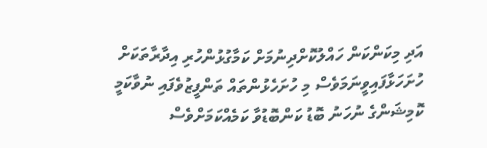އަދި މިކަންކަން ހައްލުކޮށްދިނުމަށް ކަމާގުޅުންހުރި އިދާރާތަކަށް ހުށަހަޅާފައިވީނަމަވެސް މި ހުށަހެޅުންތައް ތަންފީޒުވެފައި ނުވާކަމީ ކޮމިޝަންގެ ނުހަނު ބޮޑު ކަންބޮޑުވާ ކަމެއްކަމަށްވެސް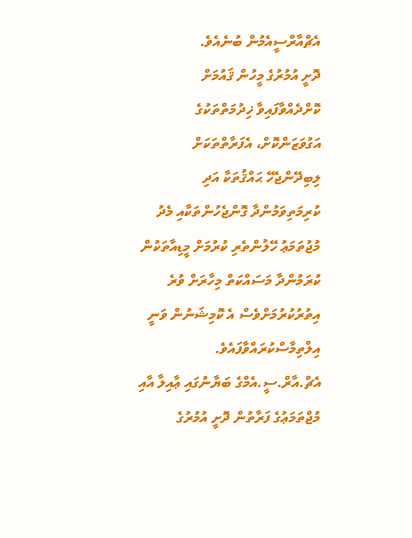އެޗްއާރްސީއެމުން ބުނެއެވެ.
ދޮށީ އުމުރުގެ މީހުން ޤައުމަށް ކޮށްދެއްވާފައިވާ ޚިދުމަތްތަކުގެ އަގުވަޒަންކޮށް، އެފަރާތްތަކަށް ލިބިދޭންޖެހޭ ޙައްޤުތަކާ އަދި ކުރިމަތިވަމުންދާ ގޮންޖެހުންތަކާއި މެދު މުޖުތަމަޢު ހޭލުންތެރި ކުރުމަށް މީޑިއާތަކުން ކުރަމުންދާ މަސައްކަތް މިހާރަށް ވުރެ އިތުރުކުރުމަށްވެސް އެ ކޮމިޝަނުން ވަނީ އިލްތިމާސްކުރައްވާފައެވެ.
އެޗް.އާރް.ސީ.އެމްގެ ބަޔާނުގައި ޢާއިލާ އާއި މުޖްތަމަޢުގެ ފަރާތުން ދޮށީ އުމުރުގެ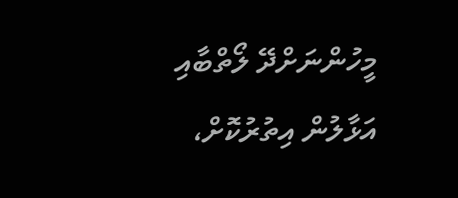މީހުންނަށްދޭ ލޯތްބާއި އަޅާލުން އިތުރުކޮށް،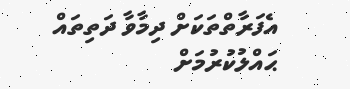އެފަރާތްތަކަށް ދިމާވާ ދަތިތައް ޙައްލުކުރުމަށް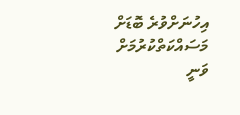އިހުނަށްވުރެ ބޮޑަށް މަސައްކަތްކުރުމަށް ވަނީ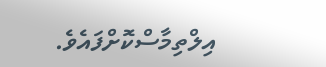އިލްތިމާސްކޮށްފައެވެ.